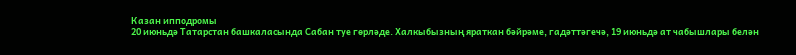Казан ипподромы
20 июньдә Татарстан башкаласында Сабан туе гөрләде. Халкыбызның яраткан бәйрәме, гадәттәгечә, 19 июньдә ат чабышлары белән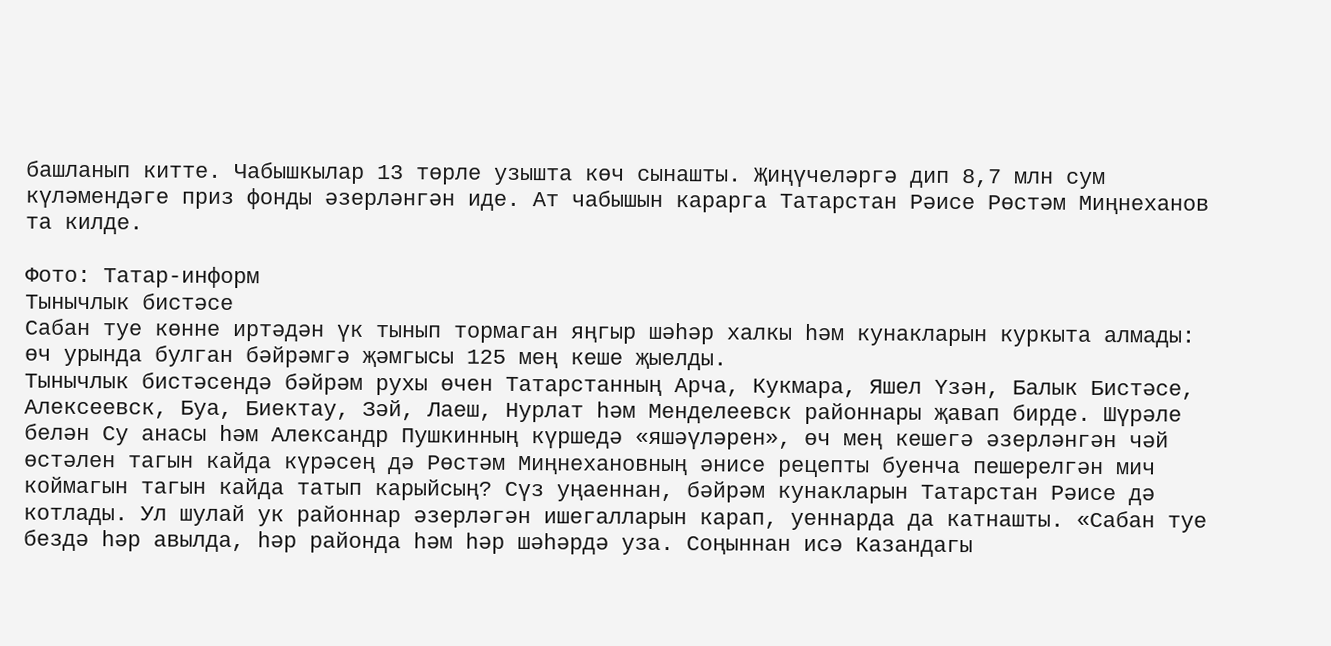башланып китте. Чабышкылар 13 төрле узышта көч сынашты. Җиңүчеләргә дип 8,7 млн сум күләмендәге приз фонды әзерләнгән иде. Ат чабышын карарга Татарстан Рәисе Рөстәм Миңнеханов та килде.

Фото: Татар-информ
Тынычлык бистәсе
Сабан туе көнне иртәдән үк тынып тормаган яңгыр шәһәр халкы һәм кунакларын куркыта алмады: өч урында булган бәйрәмгә җәмгысы 125 мең кеше җыелды.
Тынычлык бистәсендә бәйрәм рухы өчен Татарстанның Арча, Кукмара, Яшел Үзән, Балык Бистәсе, Алексеевск, Буа, Биектау, Зәй, Лаеш, Нурлат һәм Менделеевск районнары җавап бирде. Шүрәле белән Су анасы һәм Александр Пушкинның күршедә «яшәүләрен», өч мең кешегә әзерләнгән чәй өстәлен тагын кайда күрәсең дә Рөстәм Миңнехановның әнисе рецепты буенча пешерелгән мич коймагын тагын кайда татып карыйсың? Сүз уңаеннан, бәйрәм кунакларын Татарстан Рәисе дә котлады. Ул шулай ук районнар әзерләгән ишегалларын карап, уеннарда да катнашты. «Сабан туе бездә һәр авылда, һәр районда һәм һәр шәһәрдә уза. Соңыннан исә Казандагы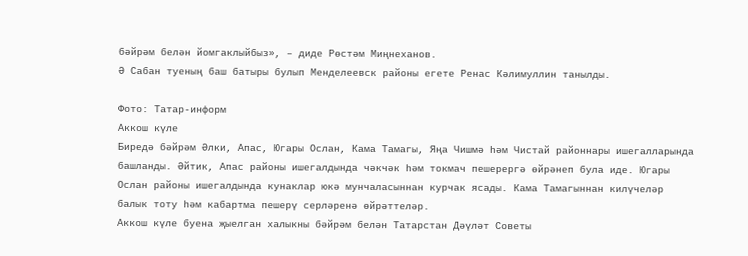бәйрәм белән йомгаклыйбыз», – диде Рөстәм Миңнеханов.
Ә Сабан туеның баш батыры булып Менделеевск районы егете Ренас Кәлимуллин танылды.

Фото: Татар-информ
Аккош күле
Биредә бәйрәм Әлки, Апас, Югары Ослан, Кама Тамагы, Яңа Чишмә һәм Чистай районнары ишегалларында башланды. Әйтик, Апас районы ишегалдында чәкчәк һәм токмач пешерергә өйрәнеп була иде. Югары Ослан районы ишегалдында кунаклар юкә мунчаласыннан курчак ясады. Кама Тамагыннан килүчеләр балык тоту һәм кабартма пешерү серләренә өйрәттеләр.
Аккош күле буена җыелган халыкны бәйрәм белән Татарстан Дәүләт Советы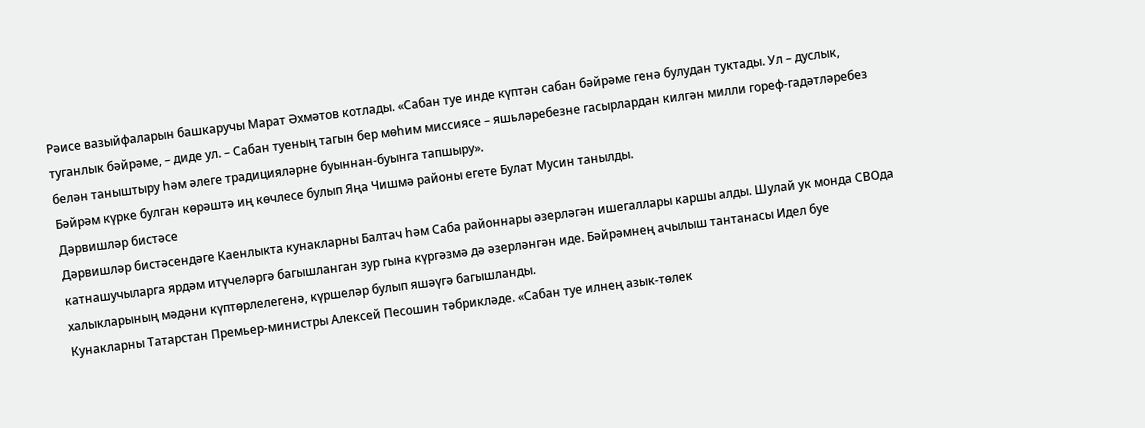Рәисе вазыйфаларын башкаручы Марат Әхмәтов котлады. «Сабан туе инде күптән сабан бәйрәме генә булудан туктады. Ул – дуслык, туганлык бәйрәме, – диде ул. – Сабан туеның тагын бер мөһим миссиясе – яшьләребезне гасырлардан килгән милли гореф-гадәтләребез белән таныштыру һәм әлеге традицияләрне буыннан-буынга тапшыру».
Бәйрәм күрке булган көрәштә иң көчлесе булып Яңа Чишмә районы егете Булат Мусин танылды.
Дәрвишләр бистәсе
Дәрвишләр бистәсендәге Каенлыкта кунакларны Балтач һәм Саба районнары әзерләгән ишегаллары каршы алды. Шулай ук монда СВОда катнашучыларга ярдәм итүчеләргә багышланган зур гына күргәзмә дә әзерләнгән иде. Бәйрәмнең ачылыш тантанасы Идел буе халыкларының мәдәни күптөрлелегенә, күршеләр булып яшәүгә багышланды.
Кунакларны Татарстан Премьер-министры Алексей Песошин тәбрикләде. «Сабан туе илнең азык-төлек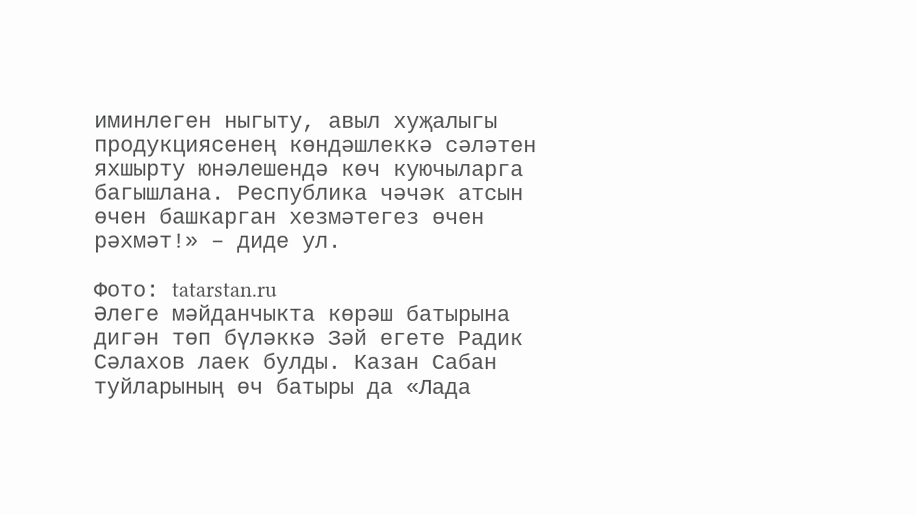иминлеген ныгыту, авыл хуҗалыгы продукциясенең көндәшлеккә сәләтен яхшырту юнәлешендә көч куючыларга багышлана. Республика чәчәк атсын өчен башкарган хезмәтегез өчен рәхмәт!» – диде ул.

Фото: tatarstan.ru
Әлеге мәйданчыкта көрәш батырына дигән төп бүләккә Зәй егете Радик Сәлахов лаек булды. Казан Сабан туйларының өч батыры да «Лада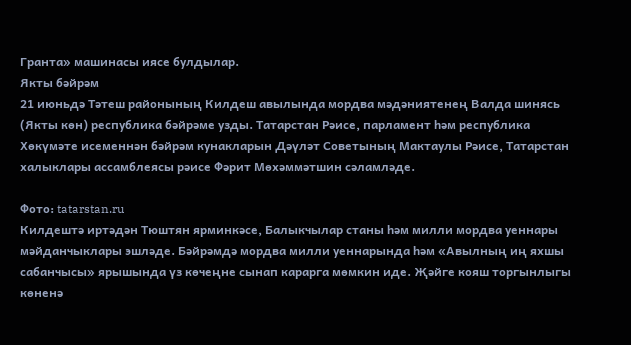Гранта» машинасы иясе булдылар.
Якты бәйрәм
21 июньдә Тәтеш районының Килдеш авылында мордва мәдәниятенең Валда шинясь (Якты көн) республика бәйрәме узды. Татарстан Рәисе, парламент һәм республика Хөкүмәте исеменнән бәйрәм кунакларын Дәүләт Советының Мактаулы Рәисе, Татарстан халыклары ассамблеясы рәисе Фәрит Мөхәммәтшин сәламләде.

Фото: tatarstan.ru
Килдештә иртәдән Тюштян ярминкәсе, Балыкчылар станы һәм милли мордва уеннары мәйданчыклары эшләде. Бәйрәмдә мордва милли уеннарында һәм «Авылның иң яхшы сабанчысы» ярышында үз көчеңне сынап карарга мөмкин иде. Җәйге кояш торгынлыгы көненә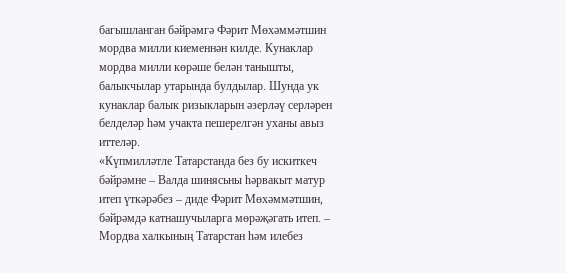багышланган бәйрәмгә Фәрит Мөхәммәтшин мордва милли киеменнән килде. Кунаклар мордва милли көрәше белән танышты, балыкчылар утарында булдылар. Шунда ук кунаклар балык ризыкларын әзерләү серләрен белделәр һәм учакта пешерелгән уханы авыз иттеләр.
«Күпмилләтле Татарстанда без бу искиткеч бәйрәмне – Валда шинясьны һәрвакыт матур итеп үткәрәбез – диде Фәрит Мөхәммәтшин, бәйрәмдә катнашучыларга мөрәҗәгать итеп. – Мордва халкының Татарстан һәм илебез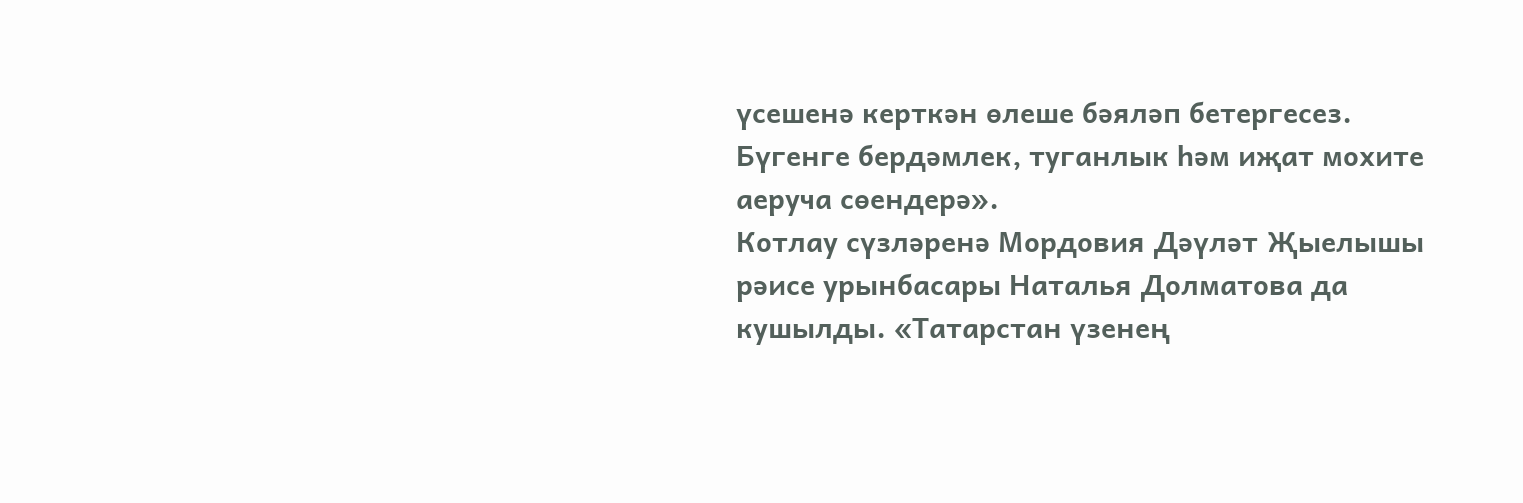үсешенә керткән өлеше бәяләп бетергесез. Бүгенге бердәмлек, туганлык һәм иҗат мохите аеруча сөендерә».
Котлау сүзләренә Мордовия Дәүләт Җыелышы рәисе урынбасары Наталья Долматова да кушылды. «Татарстан үзенең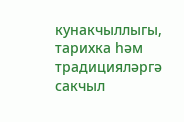кунакчыллыгы, тарихка һәм традицияләргә сакчыл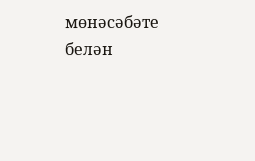мөнәсәбәте белән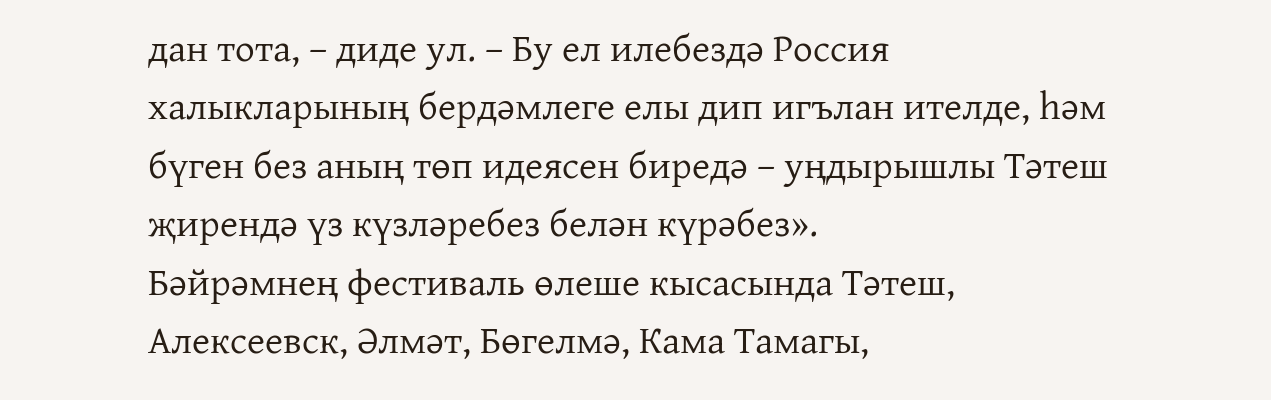дан тота, – диде ул. – Бу ел илебездә Россия халыкларының бердәмлеге елы дип игълан ителде, һәм бүген без аның төп идеясен биредә – уңдырышлы Тәтеш җирендә үз күзләребез белән күрәбез».
Бәйрәмнең фестиваль өлеше кысасында Тәтеш, Алексеевск, Әлмәт, Бөгелмә, Кама Тамагы,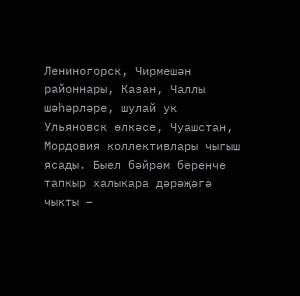Лениногорск, Чирмешән районнары, Казан, Чаллы шәһәрләре, шулай ук Ульяновск өлкәсе, Чуашстан, Мордовия коллективлары чыгыш ясады. Быел бәйрәм беренче тапкыр халыкара дәрәҗәгә чыкты –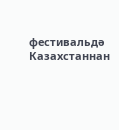фестивальдә Казахстаннан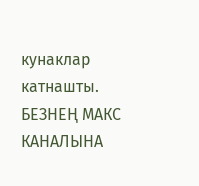кунаклар катнашты.
БЕЗНЕҢ МАКС КАНАЛЫНА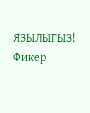ЯЗЫЛЫГЫЗ!
Фикер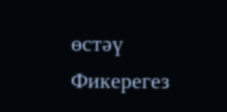өстәү
Фикерегез